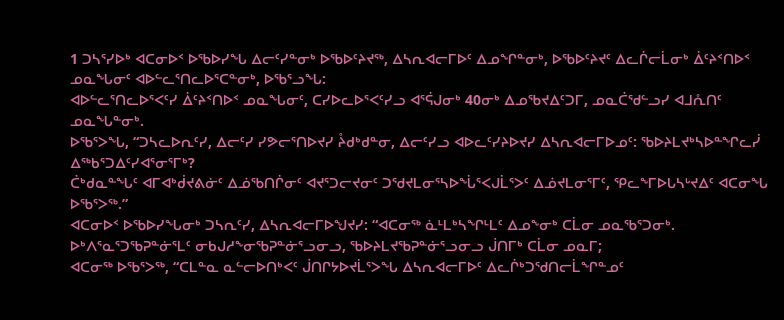1 ᑐᓴᕐᓯᐅᒃ ᐊᑕᓂᐅᑉ ᐅᖃᐅᓯᖓ ᐃᓕᑦᓯᓐᓂᒃ ᐅᖃᐅᑦᔨᔪᖅ, ᐃᓴᕆᐊᓕᒥᐅᑦ ᐃᓄᖏᓐᓂᒃ, ᐅᖃᐅᑦᔨᔪᑦ ᐃᓚᒌᓕᒫᓂᒃ ᐄᑦᔨᑉᑎᐅᑉ ᓄᓇᖓᓂᑦ ᐊᐅᓪᓚᕐᑎᓚᐅᕐᑕᓐᓂᒃ, ᐅᖃᕐᓗᖓ:
ᐊᐅᓪᓚᕐᑎᓚᐅᕐᐸᑦᓯ ᐄᑦᔨᑉᑎᐅᑉ ᓄᓇᖓᓂᑦ, ᑕᓯᐅᓚᐅᕐᐸᑦᓯᓗ ᐊᕐᕌᒍᓂᒃ 40ᓂᒃ ᐃᓄᖃᔪᐃᑦᑐᒥ, ᓄᓇᑖᖁᓪᓗᓯ ᐊᒧᕅᑎᑦ ᓄᓇᖓᓐᓂᒃ.
ᐅᖃᕐᐳᖓ, “ᑐᓴᓚᐅᕆᑦᓯ, ᐃᓕᑦᓯ ᓯᕗᓕᕐᑎᐅᔪᓯ ᔧᑯᒃᑯᓐᓂ, ᐃᓕᑦᓯᓗ ᐊᐅᓚᑦᓯᔨᐅᔪᓯ ᐃᓴᕆᐊᓕᒥᐅᓄᑦ: ᖃᐅᔨᒪᔪᒃᓴᐅᓐᖏᓚᓰ ᐃᖅᑲᕐᑐᐃᑦᓯᐊᕐᓂᕐᒥᒃ?
ᑖᒃᑯᓇᓐᖓᑦ ᐊᒥᐊᒃᑰᔪᕕᓃᑦ ᐃᓅᖃᑎᒌᓂᑦ ᐊᔪᕐᑐᓕᔪᓂᑦ ᑐᖁᔪᒪᓂᕐᓴᐅᖔᕐᐸᒍᒫᕐᐳᑦ ᐃᓅᔪᒪᓂᕐᒥᑦ, ᕿᓚᖕᒥᐅᒐᓴᒡᔪᐃᑦ ᐊᑕᓂᖓ ᐅᖃᕐᐳᖅ.”
ᐊᑕᓂᐅᑉ ᐅᖃᐅᓯᖓᓂᒃ ᑐᓴᕆᑦᓯ, ᐃᓴᕆᐊᓕᒥᐅᖑᔪᓯ: “ᐊᑕᓂᖅ ᓈᒻᒪᒃᓴᖏᒻᒪᑦ ᐃᓄᖕᓂᒃ ᑕᒫᓂ ᓄᓇᖃᕐᑐᓂᒃ. ᐅᒃᐱᕐᓇᕐᑐᖃᕈᓐᓃᕐᒪᑦ ᓂᑲᒍᓱᖕᓂᖃᕈᓐᓃᕐᓗᓂᓗ, ᖃᐅᔨᒪᔪᖃᕈᓐᓃᕐᓗᓂᓗ ᒎᑎᒥᒃ ᑕᒫᓂ ᓄᓇᒥ;
ᐊᑕᓂᖅ ᐅᖃᕐᐳᖅ, “ᑕᒪᓐᓇ ᓇᓪᓕᐅᑎᒃᐸᑦ ᒎᑎᒋᔭᐅᔪᒫᕐᐳᖓ ᐃᓴᕆᐊᓕᒥᐅᑦ ᐃᓚᒌᒃᑐᖁᑎᓕᒫᖏᓐᓄᑦ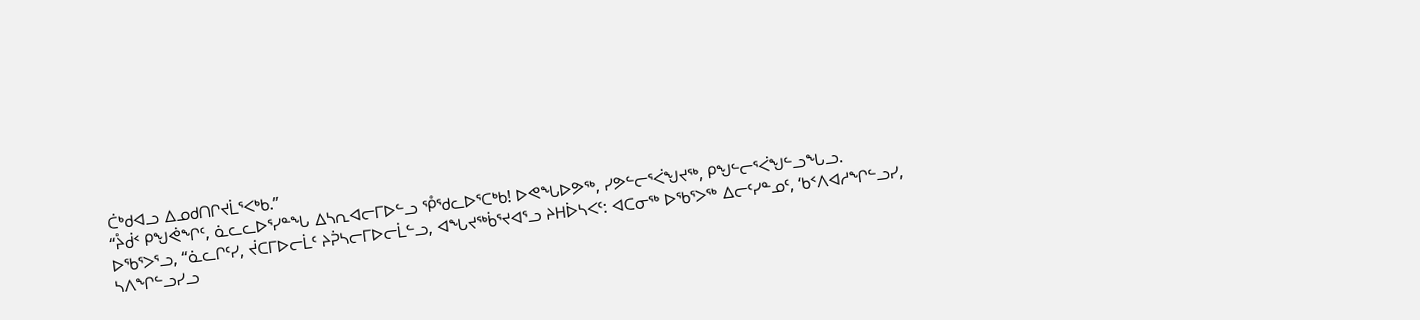ᑖᒃᑯᐊᓗ ᐃᓄᑯᑎᒋᔪᒫᕐᐸᒃᑲ.”
“ᔧᑰᑉ ᑭᖑᕚᖏᑦ, ᓈᓚᓚᐅᕐᓯᓐᖓ ᐃᓴᕆᐊᓕᒥᐅᓪᓗ ᕾᖁᓚᐅᕐᑕᒃᑲ! ᐅᕙᖓᐅᕗᖅ, ᓯᕗᓪᓕᕐᐹᖑᔪᖅ, ᑭᖑᓪᓕᕐᐹᖑᓪᓗᖓᓗ.
ᐅᖃᕐᐳᕐᓗ, “ᓈᓚᒋᑦᓯ, ᔫᑕᒥᐅᓕᒫᑦ ᔨᕉᓴᓕᒥᐅᓕᒫᓪᓗ, ᐊᖓᔪᖅᑳᕐᔪᐊᕐᓗ ᔨᕼᐆᓴᐸᑦ: ᐊᑕᓂᖅ ᐅᖃᕐᐳᖅ ᐃᓕᑦᓯᓐᓄᑦ, ‘ᑲᑉᐱᐊᓱᖏᓪᓗᓯ, ᓴᐱᖏᓪᓗᓯᓗ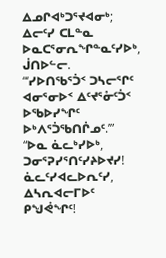ᐃᓄᒋᐊᒃᑐᕐᔪᐊᓂᒃ; ᐃᓕᑦᓯ ᑕᒪᓐᓇ ᐅᓇᑕᕐᓂᕆᖏᓐᓇᑦᓯᐅᒃ, ᒎᑎᐅᓪᓕ.
“‘ᓯᐅᑎᖃᕐᑑᑉ ᑐᓴᓕᕐᒋᑦ ᐊᓂᕐᓂᐅᑉ ᐃᑦᔪᕐᓁᑦᑑᑉ ᐅᖃᐅᓯᖏᑦ ᐅᒃᐱᕐᑑᖃᑎᒌᓄᑦ.’”
“ᐅᓇ ᓈᓚᒃᓯᐅᒃ, ᑐᓂᕐᕈᓯᕐᑎᑦᓯᔨᐅᔪᓯ! ᓈᓚᑦᓯᐊᓚᐅᕆᑦᓯ, ᐃᓴᕆᐊᓕᒥᐅᑦ ᑭᖑᕚᖏᑦ!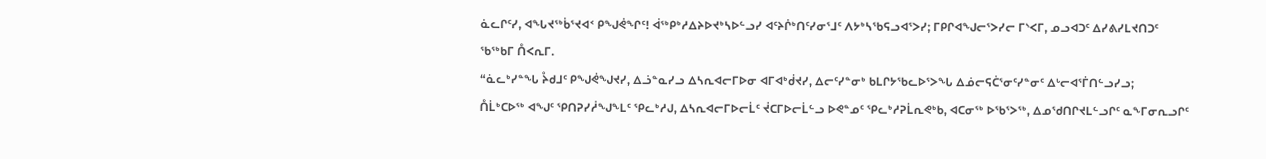ᓈᓚᒋᑦᓯ, ᐊᖓᔪᖅᑳᕐᔪᐊᑉ ᑭᖑᕚᖏᑦ! ᐋᖅᑭᒃᓱᐃᔨᐅᔪᒃᓴᐅᓪᓗᓯ ᐊᑦᔨᒌᒃᑎᑦᓯᓂᕐᒧᑦ ᐱᔭᒃᓴᖃᕋᓗᐊᕐᐳᓯ; ᒥᑭᒋᐊᖑᓕᕐᐳᓯᓕ ᒥᔅᐸᒥ, ᓄᓗᐊᑐᑦ ᐃᓯᕕᓯᒪᔪᑎᑐᑦ ᖃᖅᑲᒥ ᑍᐸᕆᒥ.
“ᓈᓚᒃᓯᓐᖓ ᔧᑯᒧᑦ ᑭᖑᕚᖑᔪᓯ, ᐃᓘᓐᓇᓯᓗ ᐃᓴᕆᐊᓕᒥᐅᓂ ᐊᒥᐊᒃᑰᔪᓯ, ᐃᓕᑦᓯᓐᓂᒃ ᑲᒪᒋᔭᖃᓚᐅᕐᐳᖓ ᐃᓅᓕᕋᑖᕐᓂᑦᓯᓐᓂᑦ ᐃᒡᓕᐊᕐᒦᑎᓪᓗᓯᓗ;
ᑍᒫᒃᑕᐅᖅ ᐊᖑᑦ ᕿᑎᕈᓯᓲᖑᖕᒪᑦ ᕿᓚᒃᓱᒍ, ᐃᓴᕆᐊᓕᒥᐅᓕᒫᑦ ᔫᑕᒥᐅᓕᒫᓪᓗ ᐅᕙᓐᓄᑦ ᕿᓚᒃᓱᕈᒫᕆᕙᒃᑲ, ᐊᑕᓂᖅ ᐅᖃᕐᐳᖅ, ᐃᓄᖁᑎᒋᔪᒪᓪᓗᒋᑦ ᓇᖕᒥᓂᕆᓗᒋᑦ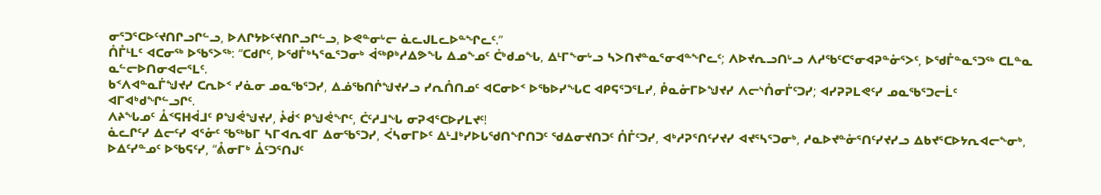ᓂᕐᑐᕐᑕᐅᑦᔪᑎᒋᓗᒋᓪᓗ, ᐅᐱᒋᔭᐅᑦᔪᑎᒋᓗᒋᓪᓗ, ᐅᕙᓐᓂᒡᓕ ᓈᓚᒍᒪᓚᐅᓐᖏᓚᑦ.”
ᑍᒤᒻᒪᑦ ᐊᑕᓂᖅ ᐅᖃᕐᐳᖅ: “ᑕᑯᒋᑦ, ᐅᖁᒤᒃᓴᕐᓇᕐᑐᓂᒃ ᐋᖅᑭᒃᓱᐃᕗᖓ ᐃᓄᖕᓄᑦ ᑖᒃᑯᓄᖓ, ᐃᒻᒥᖕᓂᒡᓗ ᓴᐳᑎᔪᓐᓇᕐᓂᐊᓐᖏᓚᑦ; ᐱᐅᔪᕆᓗᑎᒡᓗ ᐱᓱᖃᑦᑕᕐᓂᐊᕈᓐᓁᕐᐳᑦ, ᐅᖁᒤᓐᓇᕐᑐᖅ ᑕᒪᓐᓇ ᓇᓪᓕᐅᑎᓂᐊᓕᕐᒪᑦ.
ᑲᑉᐱᐊᓐᓇᒦᖑᔪᓯ ᑕᕆᐅᑉ ᓯᓈᓂ ᓄᓇᖃᕐᑐᓯ, ᐃᓅᖃᑎᒌᖑᔪᓯᓗ ᓯᕆᑍᑎᓄᑦ ᐊᑕᓂᐅᑉ ᐅᖃᐅᓯᖓᑕ ᐊᑭᕋᕐᑐᕐᒪᓯ, ᑬᓇᓁᒥᐅᖑᔪᓯ ᐱᓕᔅᑍᓂᒦᑦᑐᓯ; ᐊᓯᕈᕈᒪᕙᑦᓯ ᓄᓇᖃᕐᑐᓕᒫᑦ ᐊᒥᐊᒃᑯᖏᓪᓗᒋᑦ.
ᐱᔨᖓᓄᑦ ᐂᑉᕋᕼᐋᒧᑦ ᑭᖑᕚᖑᔪᓯ, ᔧᑰᑉ ᑭᖑᕚᖏᑦ, ᑖᑦᓱᒧᖓ ᓂᕈᐊᕐᑕᐅᓯᒪᔪᑦ!
ᓈᓚᒋᑦᓯ ᐃᓕᑦᓯ ᐊᕐᓁᑦ ᖃᖅᑲᒥ ᓴᒥᐊᕆᐊᒥ ᐃᓂᖃᕐᑐᓯ, ᐹᓴᓂᒥᐅᑦ ᐃᒻᒧᒃᓯᐅᒐᖁᑎᖏᑎᑐᑦ ᖁᐃᓂᔪᑎᑐᑦ ᑍᒤᑦᑐᓯ, ᐊᒃᓱᕈᕐᑎᑦᓯᔪᓯ ᐊᔪᕐᓴᕐᑐᓂᒃ, ᓱᓇᐅᔪᓐᓁᕐᑎᑦᓯᔪᓯᓗ ᐃᑲᔪᕐᑕᐅᔭᕆᐊᓕᖕᓂᒃ, ᐅᐃᑦᓯᓐᓄᑦ ᐅᖃᕋᑦᓯ, “ᕔᓂᒥᒃ ᐂᑦᑐᕐᑎᒍᑦ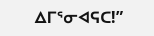ᐃᒥᕐᓂᐊᕋᑕ!”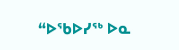“ᐅᖃᐅᓯᖅ ᐅᓇ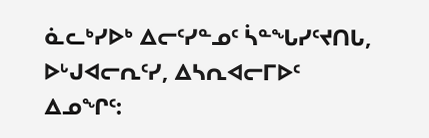ᓈᓚᒃᓯᐅᒃ ᐃᓕᑦᓯᓐᓄᑦ ᓵᓐᖓᓯᑦᔪᑎᒐ, ᐅᒡᒍᐊᓕᕆᑦᓯ, ᐃᓴᕆᐊᓕᒥᐅᑦ ᐃᓄᖏᑦ: